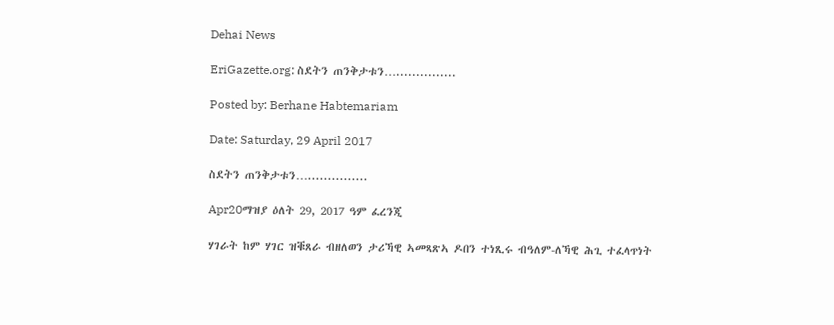Dehai News

EriGazette.org: ስደትን ጠንቅታቱን…...............

Posted by: Berhane Habtemariam

Date: Saturday, 29 April 2017

ስደትን ጠንቅታቱን…...............

Apr20ማዝያ ዕለት 29, 2017 ዓም ፈረንጂ

ሃገራት ከም ሃገር ዝቑጸራ ብዘለወን ታሪኻዊ ኣመጻጽኣ ዶበን ተነጺሩ ብዓለም-ለኻዊ ሕጊ ተፈላጥነት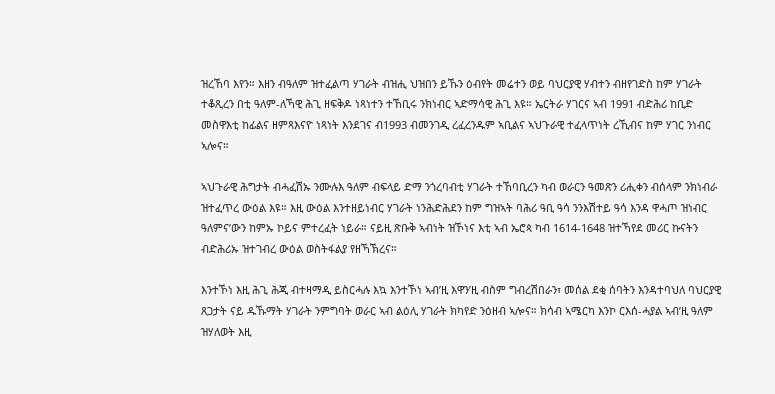ዝረኸባ እየን። እዘን ብዓለም ዝተፈልጣ ሃገራት ብዝሒ ህዝበን ይኹን ዕብየት መሬተን ወይ ባህርያዊ ሃብተን ብዘየገድስ ከም ሃገራት ተቆጺረን በቲ ዓለም-ለኻዊ ሕጊ ዘፍቅዶ ነጻነተን ተኸቢሩ ንክነብር ኣድማሳዊ ሕጊ እዩ። ኤርትራ ሃገርና ኣብ 1991 ብድሕሪ ከቢድ መስዋእቲ ከፊልና ዘምጻእናዮ ነጻነት እንደገና ብ1993 ብመንገዲ ረፈረንዱም ኣቢልና ኣህጉራዊ ተፈላጥነት ረኺብና ከም ሃገር ንነብር ኣሎና።

ኣህጉራዊ ሕግታት ብሓፈሽኡ ንሙሉእ ዓለም ብፍላይ ድማ ንጎረባብቲ ሃገራት ተኸባቢረን ካብ ወራርን ዓመጽን ሪሒቀን ብሰላም ንክነብራ ዝተፈጥረ ውዕል እዩ። እዚ ውዕል እንተዘይነብር ሃገራት ነንሕድሕደን ከም ግዝኣት ባሕሪ ዓቢ ዓሳ ንንእሽተይ ዓሳ እንዳ ዋሓጦ ዝነብር ዓለምና’ውን ከምኡ ኮይና ምተረፈት ነይራ። ናይዚ ጽቡቅ ኣብነት ዝኾነና እቲ ኣብ ኤሮጳ ካብ 1614-1648 ዝተኻየደ መሪር ኩናትን ብድሕሪኡ ዝተገብረ ውዕል ወስትፋልያ የዘኻኽረና።

እንተኾነ እዚ ሕጊ ሕጂ ብተዛማዲ ይስርሓሉ እኳ እንተኾነ ኣብ’ዚ እዋን’ዚ ብስም ግብረሽበራን፣ መሰል ደቂ ሰባትን እንዳተባህለ ባህርያዊ ጸጋታት ናይ ዱኹማት ሃገራት ንምግባት ወራር ኣብ ልዕሊ ሃገራት ክካየድ ንዕዘብ ኣሎና። ክሳብ ኣሜርካ እንኮ ርእሰ-ሓያል ኣብ’ዚ ዓለም ዝሃለወት እዚ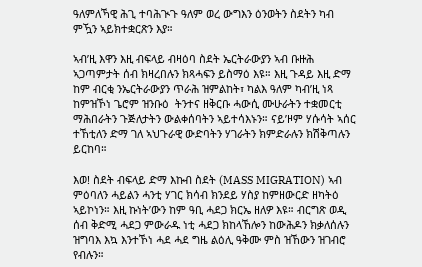ዓለምለኻዊ ሕጊ ተባሕጒጉ ዓለም ወረ ውግእን ዕንወትን ስደትን ካብ ምዃን ኣይክተቋርጽን እያ።

ኣብ’ዚ እዋን እዚ ብፍላይ ብዛዕባ ስደት ኤርትራውያን ኣብ ቡዙሕ  ኣጋጣምታት ሰብ ክዛረበሉን ክጻሓፍን ይስማዕ እዩ። እዚ ጉዳይ እዚ ድማ ከም ብርቂ ንኤርትራውያን ጥራሕ ዝምልከት፣ ካልእ ዓለም ካብ’ዚ ነጻ ከምዝኾነ ጌሮም ዝንቡዕ  ትንተና ዘቅርቡ ሓውሲ ሙሁራትን ተቋመርቲ ማሕበራትን ጉጅለታትን ውልቀሰባትን ኣይተሳእኑን። ናይ’ዞም ሃሱሳት ኣሰር ተኸቲለን ድማ ገለ ኣህጉራዊ ውድባትን ሃገራትን ክምድራሉን ክሽቅጣሉን ይርከባ።

እወ! ስደት ብፍላይ ድማ እኩብ ስደት (MASS MIGRATION) ኣብ ምዕባለን ሓይልን ሓንቲ ሃገር ክሳብ ክንደይ ሃስያ ከምዘውርድ ዘካትዕ ኣይኮነን። እዚ ኩነት’ውን ከም ዓቢ ሓደጋ ክርኤ ዘለዎ እዩ። ብርግጽ ወዲ ሰብ ቅድሚ ሓደጋ ምውራዱ ነቲ ሓደጋ ክከላኸሎን ከውሕዶን ክቃለሰሉን ዝግባእ እኳ እንተኾነ ሓደ ሓደ ግዜ ልዕሊ ዓቅሙ ምስ ዝኸውን ዝገብሮ የብሉን።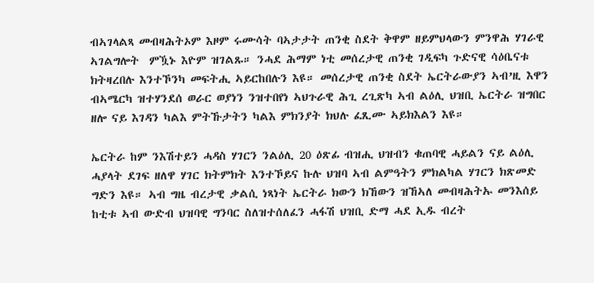ብኣገላልጻ መብዛሕትኦም እዞም ሩሙሳት ባኣታታት ጠንቂ ስደት ቅዋም ዘይምህላውን ምንዋሕ ሃገራዊ ኣገልግሎት  ምዃኑ እዮም ዝገልጹ። ንሓደ ሕማም ነቲ መሰረታዊ ጠንቂ ገዲፍካ ጉድናዊ ሳዕቤናቱ ክትዛረበሉ እንተኾንካ መፍትሒ ኣይርከበሉን እዩ። መሰረታዊ ጠንቂ ስደት ኤርትራውያን ኣብ’ዚ እዋን ብኣሜርካ ዝተሃንደሰ ወራር ወያነን ንዝተበየነ ኣህጉራዊ ሕጊ ረጊጽካ ኣብ ልዕሊ ህዝቢ ኤርትራ ዝግበር ዘሎ ናይ እገዳን ካልእ ምትኹታትን ካልእ ምክንያት ክህሉ ፈጺሙ ኣይክእልን እዩ።

ኤርትራ ከም ንእሽተይን ሓዳስ ሃገርን ንልዕሊ 20 ዕጽፊ ብዝሒ ህዝብን ቁጠባዊ ሓይልን ናይ ልዕሊ ሓያላት ደገፍ ዘለዋ ሃገር ክትምክት እንተኾይና ኩሉ ህዝባ ኣብ ልምዓትን ምክልካል ሃገርን ክጽመድ ግድን እዩ። ኣብ ግዜ ብረታዊ ቃልሲ ነጻነት ኤርትራ ክውን ክኸውን ዝኸኣለ መብዛሕትኡ መንእሰይ ከቲቱ ኣብ ውድብ ህዝባዊ ግንባር ስለዝተሰለፈን ሓፋሽ ህዝቢ ድማ ሓደ ኢዱ ብረት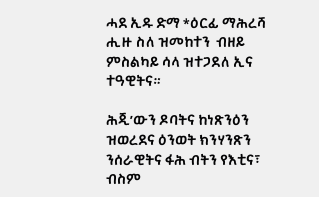ሓደ ኢዱ ድማ *ዕርፊ ማሕረሻ ሒዙ ስለ ዝመከተን  ብዘይ ምስልካይ ሳላ ዝተጋደለ ኢና ተዓዊትና።

ሕጂ’ውን ዶባትና ከነጽንዕን ዝወረደና ዕንወት ክንሃንጽን ንሰራዊትና ፋሕ ብትን የእቲና፣ ብስም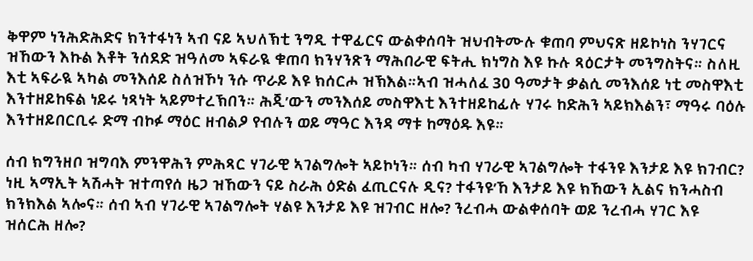ቅዋም ነንሕድሕድና ክንተፋነን ኣብ ናይ ኣህለኽቲ ንግዲ ተዋፊርና ውልቀሰባት ዝህብትሙሉ ቁጠባ ምህናጽ ዘይኮነስ ንሃገርና ዝኸውን እኩል እቶት ንሰደድ ዝዓለመ ኣፍራዪ ቁጠባ ክንሃንጽን ማሕበራዊ ፍትሒ ክነግስ እዩ ኩሉ ጻዕርታት መንግስትና። ስለዚ እቲ ኣፍራዪ ኣካል መንእሰይ ስለዝኾነ ንሱ ጥራይ እዩ ክሰርሖ ዝኽእል።ኣብ ዝሓለፈ 30 ዓመታት ቃልሲ መንእሰይ ነቲ መስዋእቲ እንተዘይከፍል ነይሩ ነጻነት ኣይምተረኽበን። ሕጂ’ውን መንእሰይ መስዋእቲ እንተዘይከፊሉ ሃገሩ ከድሕን ኣይክእልን፣ ማዓሩ ባዕሉ እንተዘይበርቢሩ ድማ ብኮፉ ማዕር ዘብልዖ የብሉን ወይ ማዓር እንዳ ማቱ ከማዕዱ እዩ።

ሰብ ክግንዘቦ ዝግባእ ምንዋሕን ምሕጻር ሃገራዊ ኣገልግሎት ኣይኮነን። ሰብ ካብ ሃገራዊ ኣገልግሎት ተፋንዩ እንታይ እዩ ክገብር? ነዚ ኣማኢት ኣሽሓት ዝተጣየሰ ዜጋ ዝኸውን ናይ ስራሕ ዕድል ፈጢርናሉ ዲና? ተፋንዩ’ኸ እንታይ እዩ ክኸውን ኢልና ክንሓስብ ክንክእል ኣሎና። ሰብ ኣብ ሃገራዊ ኣገልግሎት ሃልዩ እንታይ እዩ ዝገብር ዘሎ? ንረብሓ ውልቀሰባት ወይ ንረብሓ ሃገር እዩ ዝሰርሕ ዘሎ?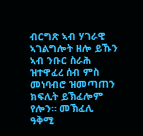ብርግጽ ኣብ ሃገራዊ ኣገልግሎት ዘሎ ይኹን ኣብ ንቡር ስራሕ ዝተዋፈረ ሰብ ምስ መነባብሮ ዝመጣጠን ክፍሊት ይኽፈሎም የሎን። መኽፈሊ ዓቅሚ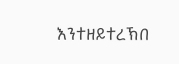እንተዘይተረኽበ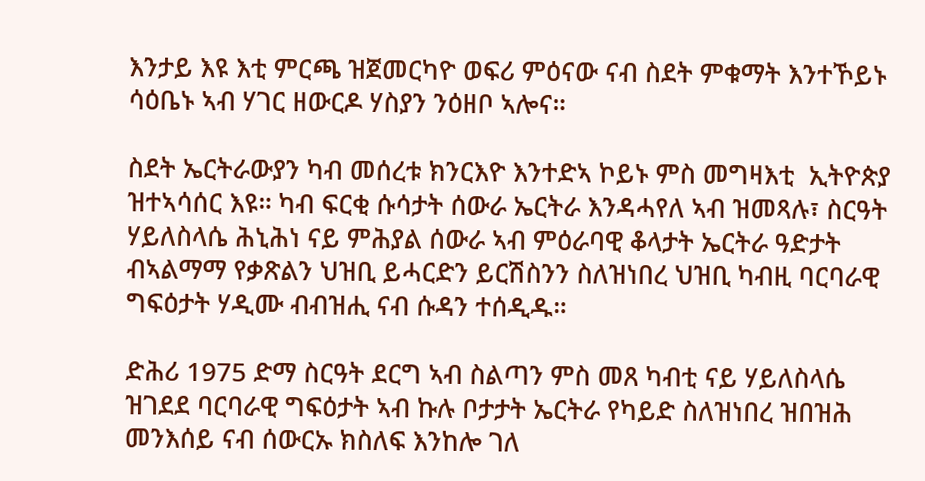እንታይ እዩ እቲ ምርጫ ዝጀመርካዮ ወፍሪ ምዕናው ናብ ስደት ምቁማት እንተኾይኑ ሳዕቤኑ ኣብ ሃገር ዘውርዶ ሃስያን ንዕዘቦ ኣሎና።

ስደት ኤርትራውያን ካብ መሰረቱ ክንርእዮ እንተድኣ ኮይኑ ምስ መግዛእቲ  ኢትዮጵያ ዝተኣሳሰር እዩ። ካብ ፍርቂ ሱሳታት ሰውራ ኤርትራ እንዳሓየለ ኣብ ዝመጻሉ፣ ስርዓት ሃይለስላሴ ሕኒሕነ ናይ ምሕያል ሰውራ ኣብ ምዕራባዊ ቆላታት ኤርትራ ዓድታት ብኣልማማ የቃጽልን ህዝቢ ይሓርድን ይርሽስንን ስለዝነበረ ህዝቢ ካብዚ ባርባራዊ ግፍዕታት ሃዲሙ ብብዝሒ ናብ ሱዳን ተሰዲዱ።

ድሕሪ 1975 ድማ ስርዓት ደርግ ኣብ ስልጣን ምስ መጸ ካብቲ ናይ ሃይለስላሴ ዝገደደ ባርባራዊ ግፍዕታት ኣብ ኩሉ ቦታታት ኤርትራ የካይድ ስለዝነበረ ዝበዝሕ መንእሰይ ናብ ሰውርኡ ክስለፍ እንከሎ ገለ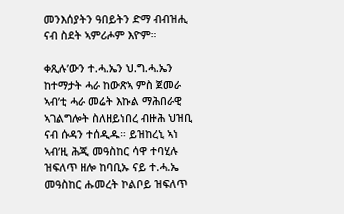መንእሰያትን ዓበይትን ድማ ብብዝሒ ናብ ስደት ኣምሪሖም እዮም።

ቀጺሉ’ውን ተ.ሓ.ኤን ህ.ግ.ሓ.ኤን ከተማታት ሓራ ከውጽኣ ምስ ጀመራ ኣብ’ቲ ሓራ መሬት እኩል ማሕበራዊ ኣገልግሎት ስለዘይነበረ ብዙሕ ህዝቢ ናብ ሱዳን ተሰዲዱ። ይዝከረኒ ኣነ ኣብ’ዚ ሕጂ መዓስከር ሳዋ ተባሂሉ ዝፍለጥ ዘሎ ከባቢኡ ናይ ተ.ሓ.ኤ መዓስከር ሑመረት ኮልቦይ ዝፍለጥ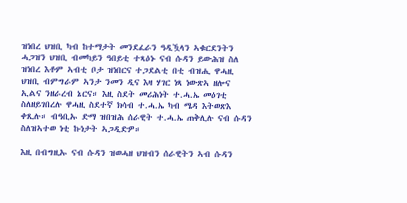ዝነበረ ህዝቢ ካብ ከተማታት መንደፈራን ዓዲዃላን ኣቁርደንትን ሓጋዝን ህዝቢ ብመካይን ዓበይቲ ተጻዕኑ ናብ ሱዳን ይውሕዝ ስለ ዝነበረ እቶም ኣብቲ ቦታ ዝነበርና ተጋደልቲ በቲ ብዝሒ ዋሓዚ ህዝቢ ብምግራም ኣንታ ንመን ዲና እዛ ሃገር ነጻ ነውጽኣ ዘሎና ኢልና ንዘራረብ ኔርና። እዚ ስደት መሪሕነት ተ.ሓ.ኤ መዕገቲ ስለዘይገበረሉ ዋሓዚ ስደተኛ ክሳብ ተ.ሓ.ኤ ካብ ሜዳ እትወጽእ ቀጺሉ። ብዓቢኡ ድማ ዝበዝሕ ሰራዊት ተ.ሓ.ኤ ጠቅሊሉ ናብ ሱዳን ስለዝኣተወ ነቲ ኩነታት ኣጋዲድዎ።

እዚ በብግዚኡ ናብ ሱዳን ዝወሓዘ ህዝብን ሰራዊትን ኣብ ሱዳን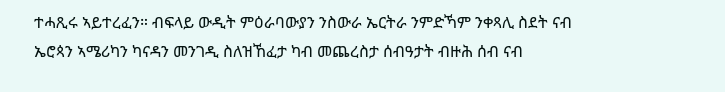ተሓጺሩ ኣይተረፈን። ብፍላይ ውዲት ምዕራባውያን ንስውራ ኤርትራ ንምድኻም ንቀጻሊ ስደት ናብ ኤሮጳን ኣሜሪካን ካናዳን መንገዲ ስለዝኸፈታ ካብ መጨረስታ ሰብዓታት ብዙሕ ሰብ ናብ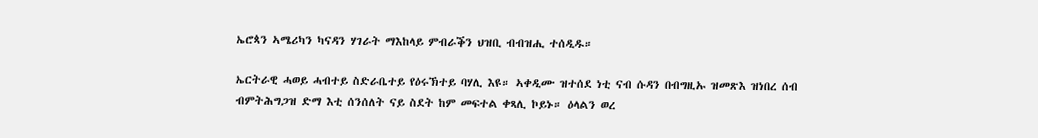ኤሮጳን ኣሜሪካን ካናዳን ሃገራት ማእከላይ ምብራቕን ህዝቢ ብብዝሒ ተሰዲዱ።

ኤርትራዊ ሓወይ ሓብተይ ስድራቤተይ የዕሩኽተይ ባሃሊ እዩ። ኣቀዲሙ ዝተሰደ ነቲ ናብ ሱዳን በብግዚኡ ዝመጽእ ዝነበረ ሰብ ብምትሕግጋዝ ድማ እቲ ሰንሰለት ናይ ስደት ከም መፍተል ቀጻሊ ኮይኑ። ዕላልን ወረ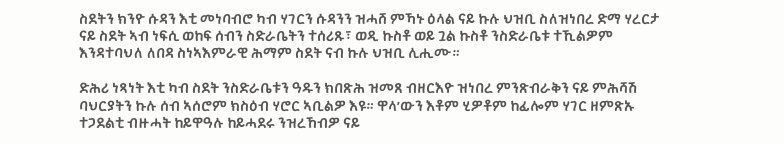ስደትን ክንዮ ሱዳን እቲ መነባብሮ ካብ ሃገርን ሱዳንን ዝሓሸ ምኻኑ ዕላል ናይ ኩሉ ህዝቢ ስለዝነበረ ድማ ሃረርታ ናይ ስደት ኣብ ነፍሲ ወከፍ ሰብን ስድራቤትን ተሰሪጹ፣ ወዲ ኩስቶ ወይ ጓል ኩስቶ ንስድራቤቱ ተኺልዎም እንዳተባህለ ለበዳ ስነኣእምራዊ ሕማም ስደት ናብ ኩሉ ህዝቢ ሊሒሙ።

ድሕሪ ነጻነት እቲ ካብ ስደት ንስድራቤቱን ዓዱን ክበጽሕ ዝመጸ ብዘርእዮ ዝነበረ ምንጽብራቅን ናይ ምሕሻሽ ባህርያትን ኩሉ ሰብ ኣሰሮም ክስዕብ ሃሮር ኣቢልዎ እዩ። ዋላ’ውን እቶም ሂዎቶም ከፊሎም ሃገር ዘምጽኡ ተጋደልቲ ብዙሓት ከይዋዓሉ ከይሓደሩ ንዝረኸብዎ ናይ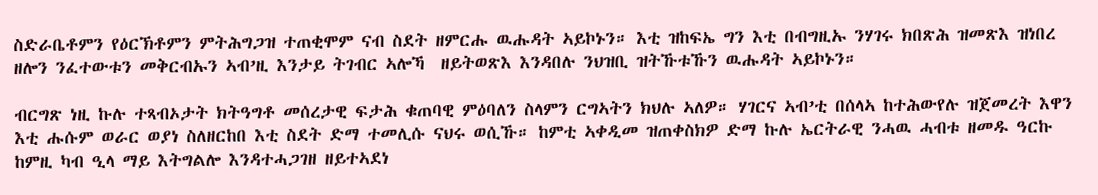ስድራቤቶምን የዕርኽቶምን ምትሕግጋዝ ተጠቂሞም ናብ ስደት ዘምርሑ ዉሑዳት ኣይኮኑን። እቲ ዝከፍኤ ግን እቲ በብግዚኡ ንሃገሩ ክበጽሕ ዝመጽእ ዝነበረ ዘሎን ንፈተውቱን መቅርብኡን ኣብ’ዚ እንታይ ትገብር ኣሎኻ  ዘይትወጽእ እንዳበሉ ንህዝቢ ዝትኹቱኹን ዉሑዳት ኣይኮኑን።

ብርግጽ ነዚ ኩሉ ተጻብኦታት ክትዓግቶ መሰረታዊ ፍታሕ ቁጠባዊ ምዕባለን ስላምን ርግኣትን ክህሉ ኣለዎ። ሃገርና ኣብ’ቲ በሰላኣ ከተሕውየሉ ዝጀመረት እዋን እቲ ሑሱም ወራር ወያነ ስለዘርከበ እቲ ስደት ድማ ተመሊሱ ናህሩ ወሲኹ። ከምቲ ኣቀዲመ ዝጠቀስክዎ ድማ ኩሉ ኤርትራዊ ንሓዉ ሓብቱ ዘመዱ ዓርኩ ከምዚ ካብ ዒላ ማይ እትግልሎ እንዳተሓጋገዘ ዘይተኣደነ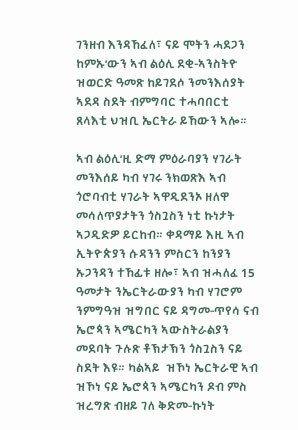ገንዘብ እንዳኸፈለ፣ ናይ ሞትን ሓደጋን ከምኡ’ውን ኣብ ልዕሊ ደቂ-ኣንስትዮ ዝወርድ ዓመጽ ከይገደሶ ንመንእሰያት ኣደዳ ስደት ብምግባር ተሓባበርቲ ጸላእቲ ህዝቢ ኤርትራ ይኸውን ኣሎ።

ኣብ ልዕሊ’ዚ ድማ ምዕራባያን ሃገራት መንእሰይ ካብ ሃገሩ ንክወጽእ ኣብ ጎሮባብቲ ሃገራት ኣዋዲደንኦ ዘለዋ መሳለጥያታትን ጎስጓስን ነቲ ኩነታት ኣጋዲድዎ ይርከብ። ቀዳማይ እዚ ኣብ ኢትዮጵያን ሱዳንን ምስርን ከንያን ኡጋንዳን ተኸፊቱ ዘሎ፣ ኣብ ዝሓለፈ 15 ዓመታት ንኤርትራውያን ካብ ሃገሮም ንምግዓዝ ዝግበር ናይ ዳግመ-ጥየሳ ናብ ኤሮጳን ኣሜርካን ኣውስትራልያን መደባት ጉሉጽ ቶኽታኽን ጎስጓስን ናይ ስደት እዩ። ካልኣይ  ዝኾነ ኤርትራዊ ኣብ ዝኾነ ናይ ኤሮጳን ኣሜርካን ዶብ ምስ ዝረግጽ ብዘይ ገለ ቅድመ-ኩነት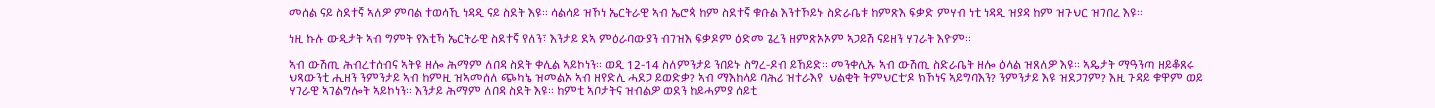መሰል ናይ ስደተኛ ኣለዎ ምባል ተወሳኺ ነዳዲ ናይ ስደት እዩ። ሳልሳይ ዝኾነ ኤርትራዊ ኣብ ኤሮጳ ከም ስደተኛ ቁቡል እንተኾይኑ ስድራቤቱ ከምጽእ ፍቃድ ምሃብ ነቲ ነዳዲ ዝያዳ ከም ዝጉህር ዝገበረ እዩ።

ነዚ ኩሉ ውዲታት ኣብ ግምት የእቲኻ ኤርትራዊ ስደተኛ የለን፣ እንታይ ደኣ ምዕራባውያን ብገዝእ ፍቃዶም ዕድመ ጌረን ዘምጽኦኦም ኣጋይሽ ናይዘን ሃገራት እዮም።

ኣብ ውሽጢ ሕብረተሰብና ኣትዩ ዘሎ ሕማም ለበዳ ስደት ቀሊል ኣይኮነን። ወዲ 12-14 ስለምንታይ ንበይኑ ስግረ-ዶብ ይኸይድ። መንቀሊኡ ኣብ ውሽጢ ስድራቤት ዘሎ ዕላል ዝጸለዎ እዩ። ኣዴታት ማዓንጣ ዘይቆጸሩ ህጻውንቲ ሒዘን ንምንታይ ኣብ ከምዚ ዝኣመሰለ ጭካኔ ዝመልኦ ኣብ ዘየድሊ ሓደጋ ይወድቃ? ኣብ ማእከላይ ባሕሪ ዝተራእየ  ህልቂት ትምህርቲ’ዶ ክኾነና ኣይግባእን? ንምንታይ እዩ ዝደጋገም? እዚ ጉዳይ ቁዋም ወይ ሃገራዊ ኣገልግሎት ኣይኮነን። እንታይ ሕማም ለበዳ ስደት እዩ። ከምቲ ኣቦታትና ዝብልዎ ወደን ከይሓምያ ሰይቲ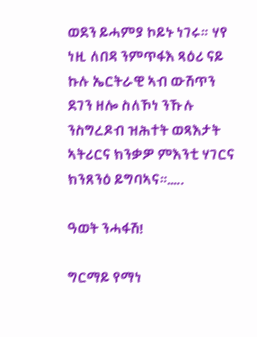ወደን ይሓምያ ኮይኑ ነገሩ። ሃየ ነዚ ለበዳ ንምጥፋእ ጻዕሪ ናይ ኩሉ ኤርትራዊ ኣብ ውሽጥን ደገን ዘሎ ስለኾነ ንኹሉ ንስግረዶብ ዝሕተት ወጻእታት ኣትሪርና ክንቃዎ ምእንቲ ሃገርና ክንጸንዕ ይግባኣና።…..

ዓወት ንሓፋሽ!

ግርማይ የማነ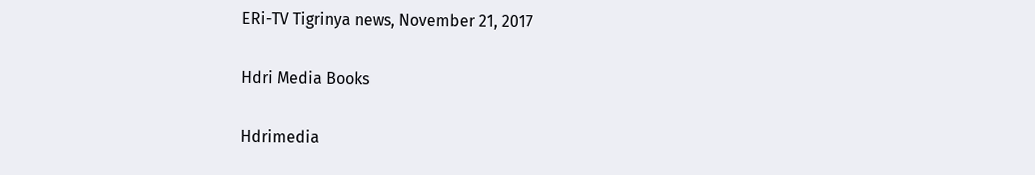ERi-TV Tigrinya news, November 21, 2017

Hdri Media Books

Hdrimedia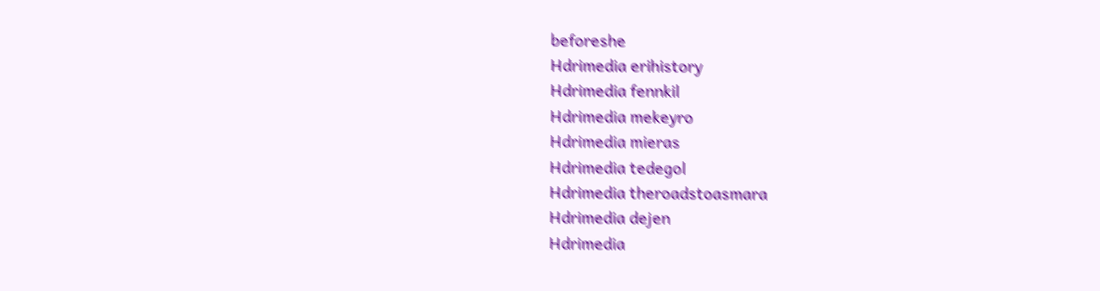beforeshe
Hdrimedia erihistory
Hdrimedia fennkil
Hdrimedia mekeyro
Hdrimedia mieras
Hdrimedia tedegol
Hdrimedia theroadstoasmara
Hdrimedia dejen
Hdrimedia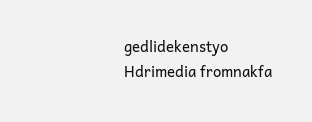gedlidekenstyo
Hdrimedia fromnakfa